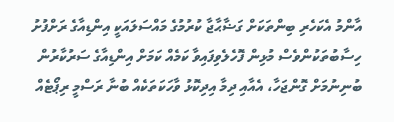އާންމު އެކަހެރި ބިންތަކަށް ގަޟާޙާޖާ ކުރުމުގެ މައްސަލައަކީ އިންޑިއާގެ ރަށްފުށު ހިސާބުތަކުންވެސް މުޅިން ފޮހެލެވިފައިވާ ކަމެއް ކަމަށް އިންޑިއާގެ ސަރުކާރުން ބުނިނުމަށް ގޮންޖަހާ، އެއާއި ދިމާ އިދިކޮޅު ވާހަކަތަކެއް ބުނާ ރަސްމީ ރިޕޯޓެއް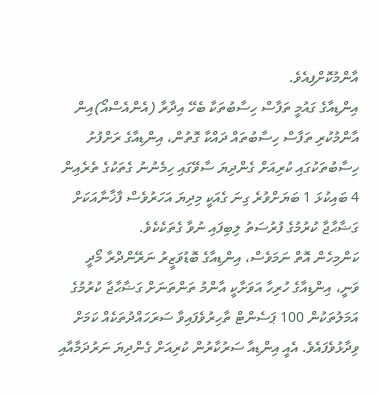އާންމުކޮށްފިއެވެ.
އިންޑިއާގެ ގައުމީ ތަފާސް ހިސާބުތަކާ ބެހޭ އިދާރާ (އެންއެސްއޯ)އިން އާންމުކުރި ތަފާސް ހިސާބުތައް ދައްކާ ގޮތުން، އިންޑިއާގެ ރަށްފުށު ހިސާބުތަކުގައި ކުރިއަށް ގެންދިޔަ ސާވޭގައި ހިމެނުނު ގެތަކުގެ ތެރެއިން 4 ބައިކުޅަ 1 ބަޔަށްވުރެ ގިނަ ގެއަކީ މިދިޔަ އަހަރުވެސް ފާޚާނާއަކަށް ގަޟާޙާޖާ ކުރުމުގެ ފުރުސަތު ލިބިފައި ނުވާ ގެތަކެކެވެ.
ކަންމިހެން އޮތް ނަމަވެސް، އިންޑިއާގެ ބޮޑުވަޒީރު ނަރޭންދްރާ މޯދީ ވަނީ، އިންޑިއާގެ ހުރިހާ އަވަށާކީ އާންމު ތަންތަނަށް ގަޟާޙާޖާ ކުރުމުގެ އަމަލުތަކުން 100 ޕަސެންޓް ތާހިރުވެފައިވާ ސަރަހައްދުތަކެއް ކަމަށް ވިދާޅުވެފައެވެ. އެއީ އިންޑިއާ ސަރުކާރުން ކުރިއަށް ގެންދިޔަ ނަރުދަމާއާއި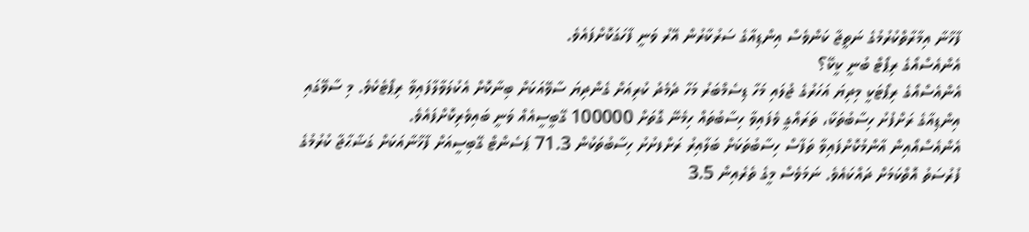ފާޚާނާ އިމާރާތްކުރުމުގެ ނަތީޖާ ކަންވެސް އިންޑިއާގެ ސަރުކާރުން އޭރު ވަނީ ފާހަގަކޮށްފައެވެ.
އެންއެސްއޯގެ ރިޕޯޓް ބުނީ ކީކޭ؟
އެންއެސްއޯގެ ރިޕޯޓަކީ މިދިޔަ އަހަރުގެ ޖުލައި މަހާ ޑިސެމްބަރު މަހާ ދެމެދު ކުރިއަށް ގެންދިޔަ ސާވޭއަކަށް ބިނާކޮށް އެކުލަވާލާފައިވާ ރިޕޯޓެކެވެ. މި ސާވޭގައި އިންޑިއާގެ ރަށްފުށު ހިސާބުތަކާ، ތަރައްގީ ވެފައިވާ ހިސާބުތައް ހިމެނޭ ގޮތަށް 100000 ގޭބީސީއެއް ވަނީ ބައިވެރިކޮށްފައެވެ.
އެންއެސްއޯއިން އާންމުކޮށްފައިވާ ތަފާސް ހިސާބުތަކަށް ބަލާއިރު ރަށްފށުށު ހިސާބުތަކުން 71.3 ޕަސެންޓް ގޭބިސީއަށް ފާޚާނާއަކަށް ގަޟާޙާޖާ ކުރުމުގެ ފުރުސަތު އޮތްކަމަށް ދައްކައެވެ. ނަމަވެސް މީގެ ތެރެއިން 3.5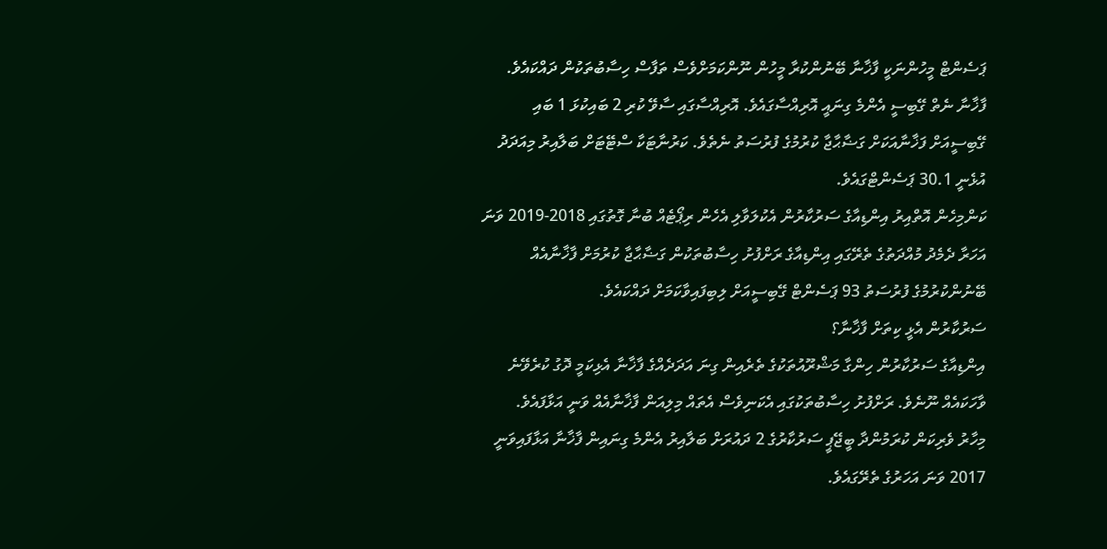ޕަސެންޓް މީހުންނަކީ ފާޚާނާ ބޭނުންކުރާ މީހުން ނޫންކަމަށްވެސް ތަފާސް ހިސާބުތަކުން ދައްކައެވެ.
ފާޚާނާ ނެތް ގޭބިސީ އެންމެ ގިނައީ އޮރިއްސާގައެވެ. އޮރިއްސާގައި ސާވޭ ކުރި 2 ބައިކުޅަ 1 ބައި ގޭބިސީއަށް ފަޚާނާއަކަށް ގަޟާޙާޖާ ކުރުމުގެ ފުރުސަތު ނެތެވެ. ކަރުނާޓަކާ ސްޓޭޓަށް ބަލާއިރު މިއަދަދު އުޅެނީ 30.1 ޕަސެންޓްގައެވެ.
ކަންމިހެން އޮތްއިރު އިންޑިއާގެ ސަރުކާރުން އެކުލަވާލި އެހެން ރިޕޯޓެއް ބުނާ ގޮތުގައި 2018-2019 ވަނަ އަހަރާ ދެމެދު މުއްދަތުގެ ތެރޭގައި އިންޑިއާގެ ރަށްފުށު ހިސާބުތަކުން ގަޟާޙާޖާ ކުރުމަށް ފާޚާނާއެއް ބޭނުންކުރުމުގެ ފުރުސަތު 93 ޕަސެންޓް ގޭބިސީއަށް ލިބިފައިވާކަމަށް ދައްކައެވެ.
ސަރުކާރުން އެޅީ ކިތަށް ފާޚާނާ؟
އިންޑިއާގެ ސަރުކާރުން ހިންގާ މަޝްރޫއުތަކުގެ ތެރެއިން ގިނަ އަދަދެއްގެ ފާޚާނާ އެޅިކަމީ ދޮގު ކުރެވޭނެ ވާހަކައެއް ނޫނެވެ. ރަށްފުށު ހިސާބުތަކުގައި އެކަނިވެސް އެތައް މިލިއަން ފާޚާނާއެއް ވަނީ އަޅާފައެވެ.
މިހާރު ވެރިކަން ކުރަމުންދާ ބީޖޭޕީ ސަރުކާރުގެ 2 ދައުރަށް ބަލާއިރު އެންމެ ގިނައިން ފާޚާނާ އަޅާފައިވަނީ 2017 ވަނަ އަހަރުގެ ތެރޭގައެވެ.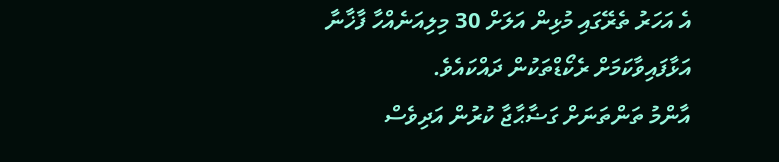އެ އަހަރު ތެރޭގައި މުޅިން އަލަށް 30 މިލިއަނެއްހާ ފާޚާނާ އަޅާފައިވާކަމަށް ރެކޯޑްތަކުން ދައްކައެވެ.
އާންމު ތަންތަނަށް ގަޟާޙާޖާ ކުރުން އަދިވެސް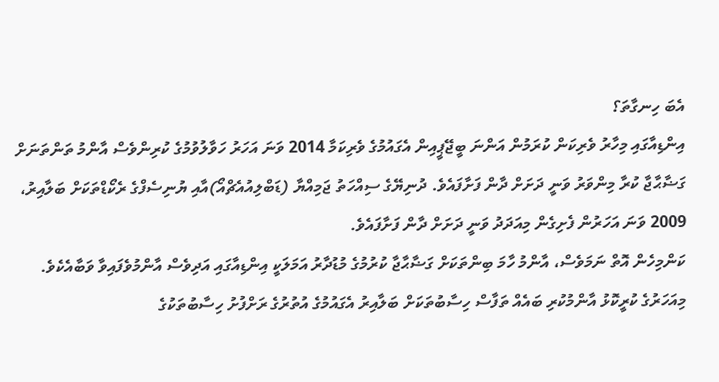އެބަ ހިނގާތަ؟
އިންޑިއާގައި މިހާރު ވެރިކަން ކުރަމުން އަންނަ ބީޖޭޕީއިން އެގައުމުގެ ވެރިކަމާ 2014 ވަނަ އަހަރު ހަވާލުވުމުގެ ކުރިންވެސް އާންމު ތަންތަނަށް ގަޟާޙާޖާ ކުރާ މިންވަރު ވަނީ ދަށަށް ދާން ފަށާފައެވެ. ދުނިޔޭގެ ސިއްހަތު ޖަމިއްޔާ (ޑަބްލިއުއެޗްއޯ)އާއި ޔުނިސެފްގެ ރެކޯޑްތަކަށް ބަލާއިރު، 2009 ވަނަ އަހަރުން ފެށިގެން މިއަދަދު ވަނީ ދަށަށް ދާން ފަށާފައެވެ.
ކަންމިހެން އޮތް ނަމަވެސް، އާންމު ހާމަ ބިންތަކަށް ގަޟާޙާޖާ ކުރުމުގެ މުޑުދާރު އަމަލަކީ އިންޑިއާގައި އަދިވެސް އާންމުވެފައިވާ ވަބާއެކެވެ.
މިއަހަރުގެ ކުރީކޮޅު އާންމުކުރި ބައެއް ތަފާސް ހިސާބުތަކަށް ބަލާއިރު އެގައުމުގެ އުތުރުގެ ރަށްފުށު ހިސާބުތަކުގެ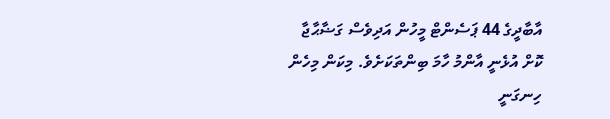އާބާދީގެ 44 ޕަސެންޓް މީހުން އަދިވެސް ގަޟާޙާޖާ ކޮށް އުޅެނީ އާންމު ހާމަ ބިންތަކަށެވެ. މިކަން މިހެން ހިނގަނީ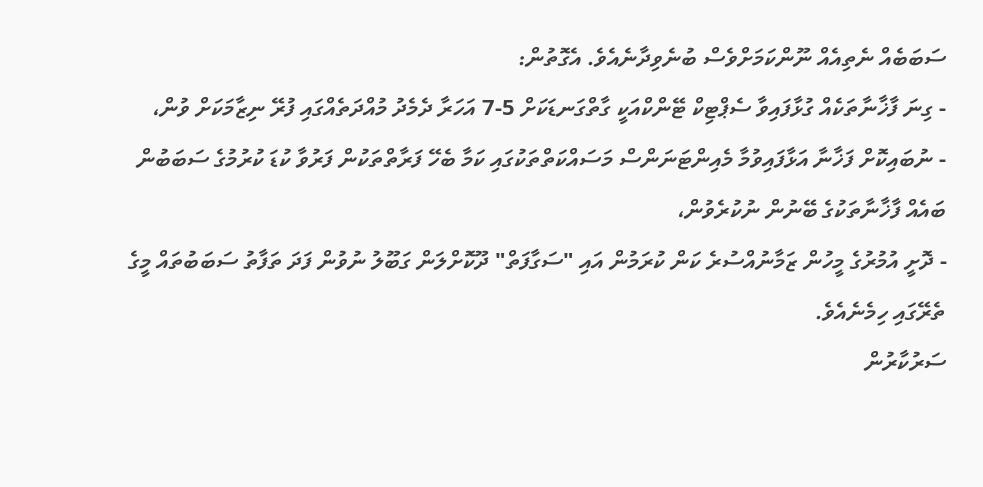ސަބަބެއް ނެތިއެއް ނޫންކަމަށްވެސް ބުނެވިދާނެއެވެ. އެގޮތުން:
- ގިނަ ފާޚާނާތަކެއް ގުޅާފައިވާ ސެޕްޓިކް ޓޭންކްއަކީ ގާތްގަނޑަކަށް 5-7 އަހަރާ ދެމެދު މުއްދަތެއްގައި ފުރޭ ނިޒާމަކަށް ވުން،
- ނުބައިކޮށް ފަޚާނާ އަޅާފައިވުމާ މެއިންޓަނަންސް މަސައްކަތްތަކުގައި ކަމާ ބެހޭ ފަރާތްތަކުން ފަރުވާ ކުޑަ ކުރުމުގެ ސަބަބުން ބައެއް ފާޚާނާތަކުގެ ބޭނުން ނުކުރެވުން،
- ދޮށީ އުމުރުގެ މީހުން ޒަމާނުއްސުރެ ކަން ކުރަމުން އައި "ސަގާފަތް" ދޫކޮށްލަން ގަބޫލު ނުވުން ފަދަ ތަފާތު ސަބަބުތައް މީގެ ތެރޭގައި ހިމެނެއެވެ.
ސަރުކާރުން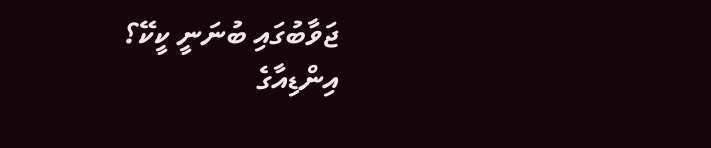ޖަވާބުގައި ބުނަނީ ކީކޭ؟
އިންޑިއާގެ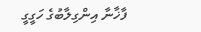ފާޚާނާ އިންގިލާބުގެ ހަގީގީ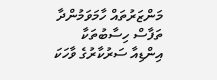މަންޒަރުތައް ހާމަވަމުންދާ ތަފާސް ހިސާބުތަކާ އިންޑިއާ ސަރުކާރުގެ ވާހަކަ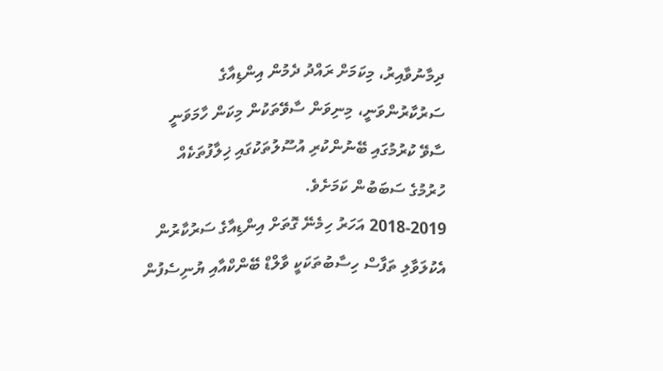ދިމާނުވާއިރު، މިކަމަށް ރައްދު ދެމުން އިންޑިއާގެ ސަރުކާރުންވަނީ، މިނިވަން ސާވޭތަކުން މިކަން ހާމަވަނީ ސާވޭ ކުރުމުގައި ބޭނުންކުރި އުސޫލުތަކުގައި ޚިލާފުތަކެއް ހުރުމުގެ ސަބަބުން ކަމަށެވެ.
2018-2019 އަހަރު ހިމެނޭ ގޮތަށް އިންޑިއާގެ ސަރުކާރުން އެކުލަވާލި ތަފާސް ހިސާބުތަކަކީ ވާލްޑް ބޭންކްއާއި ޔުނިސެފުން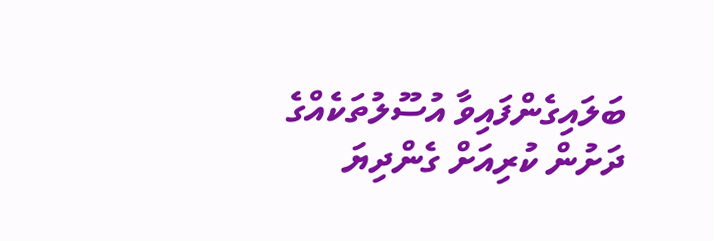ބަލައިގެންފައިވާ އުސޫލުތަކެއްގެ ދަށުން ކުރިއަށް ގެންދިޔަ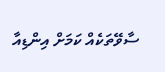ސާވޭތަކެއް ކަމަށް އިންޑިއާ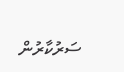ސަރުކާރުން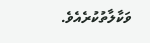ވަކާލާތުކުރެއެވެ.